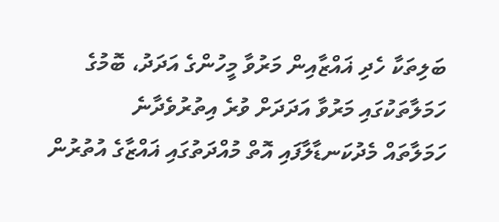ބަލިތަކާ ހެދި ޣައްޒާއިން މަރުވާ މީހުންގެ އަދަދު، ބޮމުގެ ހަމަލާތަކުގައި މަރުވާ އަދަދަށް ވުރެ އިތުރުވެދާނެ
ހަމަލާތައް މެދުކަނޑާލާފައި އޮތް މުއްދަތުގައި ޣައްޒާގެ އުތުރުން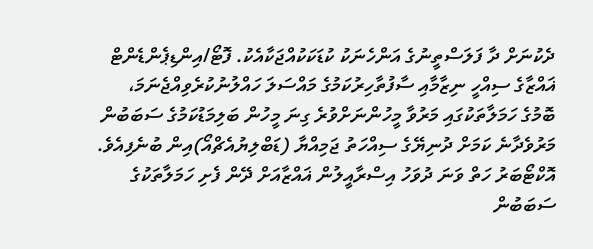ދެކުނަށް ދާ ފަލަސްތީނުގެ އަންހެނަކު ކުޑަކަކުއްޖަކާއެކު. ފޮޓޯ/އިންޑިޕެންޑެންޓް
ޣައްޒާގެ ސިއްހީ ނިޒާމާއި ސާފުތާހިރުކަމުގެ މައްސަލަ ހައްލުނުކުރެވިއްޖެނަމަ، ބޮމުގެ ހަމަލާތަކުގައި މަރުވާ މީހުންނަށްވުރެ ގިނަ މީހުން ބަލިމަޑުކަމުގެ ސަބަބުން މަރުވެދާނެ ކަމަށް ދުނިޔޭގެ ސިއްހަތު ޖަމިއްޔާ (ޑަބްލިޔުއެޗްއޯ)އިން ބުނެފިއެވެ.
އޮކްޓޯބަރު ހަތް ވަނަ ދުވަހު އިސްރާއީލުން ޣައްޒާއަށް ދޭން ފެށި ހަމަލާތަކުގެ ސަބަބުން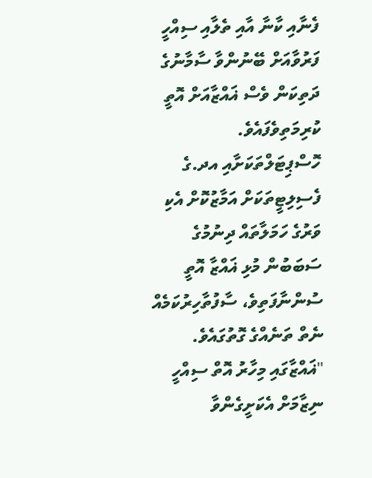ފެނާއި ކާނާ އާއި ތެލާއި ސިއްހީ ފަރުވާއަށް ބޭނުންވާ ސާމާނުގެ ދަތިކަން ވެސް ޣައްޒާއަށް އޮތީ ކުރިމަތިވެފައެވެ. ހޮސްޕިޓަލްތަކަށާއި އދ.ގެ ފެސިލިޓީތަކަށް އަމާޒުކޮށް އެކި ވަރުގެ ހަމަލާތައް ދިނުމުގެ ސަބަބުން މުޅި ޣައްޒާ އޮތީ ސުންނާފަތިވެ، ސާފުތާހިރުކަމެއް ނެތް ތަނެއްގެ ގޮތުގައެވެ.
"ޣައްޒާގައި މިހާރު އޮތް ސިއްހީ ނިޒާމަށް އެކަށީގެންވާ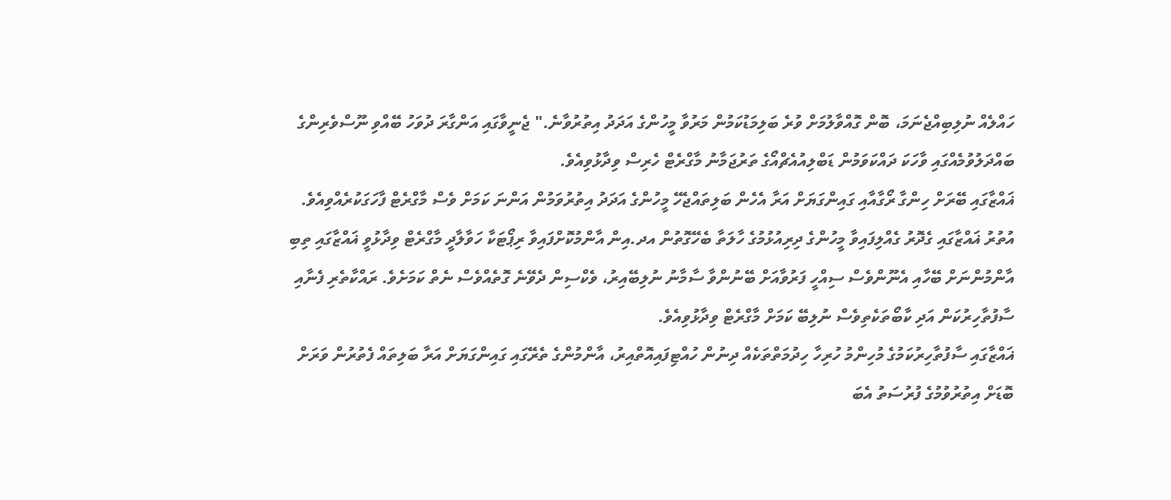ހައްލެއް ނުލިބިއްޖެނަމަ، ބޮން ގޮއްވާލުމަށް ވުރެ ބަލިމަޑުކަމުން މަރުވާ މީހުންގެ އަދަދު އިތުރުވާނެ." ޖެނީވާގައި އަންގާރަ ދުވަހު ބޭއްވި ނޫސްވެރިންގެ ބައްދަލުވުމެއްގައި ވާހަކަ ދައްކަވަމުން ޑަބްލިއުއެޗްއޯގެ ތަރުޖަމާނު މާގްރެޓް ހެރިސް ވިދާޅުވިއެވެ.
ޣައްޒާގައި ބޭރަށް ހިންގާ ރޯގާއާއި ގައިންގަޔަށް އަރާ އެހެން ބަލިތައްޖެހޭ މީހުންގެ އަދަދު އިތުރުވަމުން އަންނަ ކަމަށް ވެސް މާގްރެޓް ފާހަގަކުރެއްވިއެވެ.
އުތުރު ޣައްޒާގައި ގެދޮރު ގެއްލިފައިވާ މީހުންގެ ދިރިއުޅުމުގެ ހާލަތާ ބެހޭގޮތުން އދ.އިން އާންމުކޮށްފައިވާ ރިޕޯޓަކާ ހަވާލާދީ މާގްރެޓް ވިދާޅުވީ ޣައްޒާގައި ތިބި އާންމުންނަށް ބޭހާއި އެނޫންވެސް ސިއްހީ ފަރުވާއަށް ބޭނުންވާ ސާމާނު ނުލިބޭއިރު، ވެކްސިން ދެވޭނެ ގޮތެއްވެސް ނެތް ކަމަށެވެ. ރައްކާތެރި ފެނާއި ސާފުތާހިރުކަން އަދި ކާބޯތަކެތިވެސް ނުލިބޭ ކަމަށް މާގްރެޓް ވިދާޅުވިއެވެ.
ޣައްޒާގައި ސާފުތާހިރުކަމުގެ މުހިންމު ހުރިހާ ހިދުމަތްތަކެއް ދިނުން ހުއްޓިފައިއޮތްއިރު، އާންމުންގެ ތެރޭގައި ގައިންގަޔަށް އަރާ ބަލިތައް ފެތުރުން ވަރަށް ބޮޑަށް އިތުރުވުމުގެ ފުރުސަތު އެބަ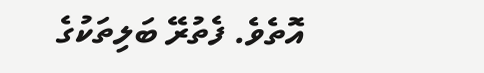އޮތެވެ. ފެތުރޭ ބަލިތަކުގެ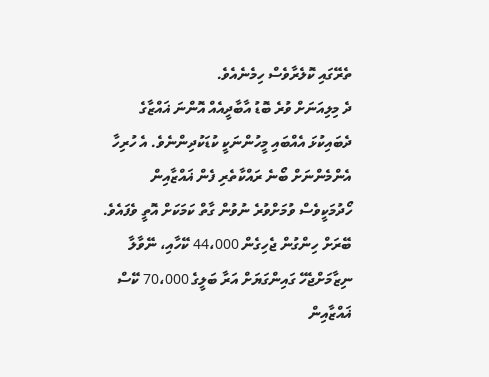ތެރޭގައި ކޮލެރާވެސް ހިމެނެއެވެ.
ދެ މިލިއަނަށް ވުރެ ބޮޑު އާބާދީއެއް އޮންނަ ޣައްޒާގެ ދެބައިކުޅަ އެއްބައި މީހުންނަކީ ކުޑަކުދިންނެވެ. އެ ހުރިހާ އެންމެންނަށް ބޯނެ ރައްކާތެރި ފެން ޣައްޒާއިން ހޯދުމަކީވެސް ވުމަށްވުރެ ނުވުން ގާތް ކަމަކަށް އޮތީ ވެފައެވެ.
ބޭރަށް ހިންގުން ޖެހިގެން 44،000 ކޭހާއި، ނޭވާލާ ނިޒާމަށްޖެހޭ ގައިންގަޔަށް އަރާ ބަލީގެ 70،000 ކޭސް ޣައްޒާއިން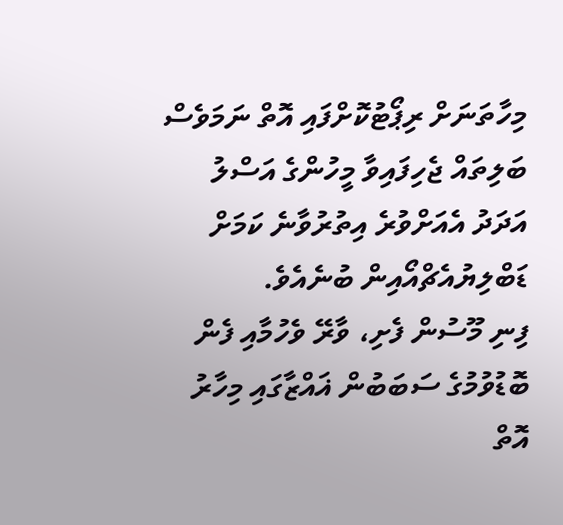މިހާތަނަށް ރިޕޯޓުކޮށްފައި އޮތް ނަމަވެސް ބަލިތައް ޖެހިފައިވާ މީހުންގެ އަސްލު އަދަދު އެއަށްވުރެ އިތުރުވާނެ ކަމަށް ޑަބްލިޔުއެޗްއޯއިން ބުނެއެވެ.
ފިނި މޫސުން ފެށި، ވާރޭ ވެހުމާއި ފެން ބޮޑުވުމުގެ ސަބަބުން ޣައްޒާގައި މިހާރު އޮތް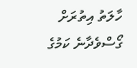ހާލަތު އިތުރަށް ގޯސްވެދާނެ ކަމުގެ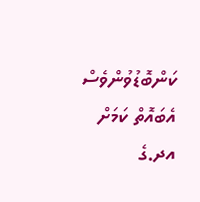ކަންބޮޑުވުންވެސް އެބައޮތް ކަމަށް އދ.ގެ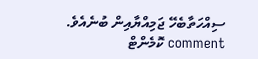ސިއްހަތާބެހޭ ޖަމިއްޔާއިން ބުނެއެވެ.
comment ކޮމެންޓް